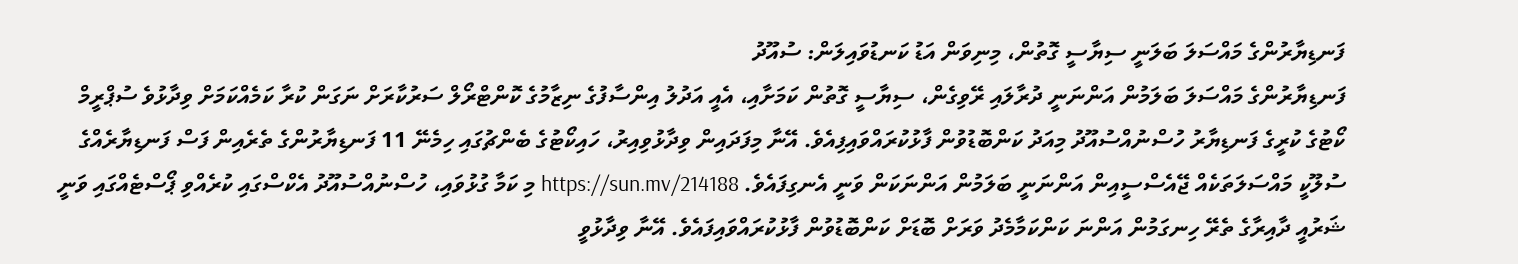ފަނޑިޔާރުންގެ މައްސަލަ ބަލަނީ ސިޔާސީ ގޮތުން، މިނިވަން އަޑު ކަނޑުވައިލަން: ސުއޫދު
ފަނޑިޔާރުންގެ މައްސަލަ ބަލަމުން އަންނަނީ ދުރާލައި ރޭވިގެން، ސިޔާސީ ގޮތުން ކަމަށާއި، އެއީ އަދުލު އިންސާފުގެ ނިޒާމުގެ ކޮންޓްރޯލް ސަރުކާރަށް ނަގަން ކުރާ ކަމެއްކަމަށް ވިދާޅުވެ ސުޕްރީމް ކޯޓުގެ ކުރީގެ ފަނޑިޔާރު ހުސްނުއްސުއޫދު މިއަދު ކަންބޮޑުވުން ފާޅުކުރައްވައިފިއެވެ. އޭނާ މިފަދައިން ވިދާޅުވިއިރު، ހައިކޯޓުގެ ބެންޗުގައި ހިމެނޭ 11 ފަނޑިޔާރުންގެ ތެރެއިން ފަސް ފަނޑިޔާރެއްގެ ސުލޫކީ މައްސަލަތަކެއް ޖޭއެސްސީއިން އަންނަނީ ބަލަމުން އަންނަކަން ވަނީ އެނގިފައެވެ. https://sun.mv/214188 މި ކަމާ ގުޅުވައި، ހުސްނުއްސުއޫދު އެކްސްގައި ކުރެއްވި ޕޯސްޓެއްގައި ވަނީ ޝަރުއީ ދާއިރާގެ ތެރޭ ހިނގަމުން އަންނަ ކަންކަމާމެދު ވަރަށް ބޮޑަށް ކަންބޮޑުވުން ފާޅުކުރައްވައިފައެވެ. އޭނާ ވިދާޅުވީ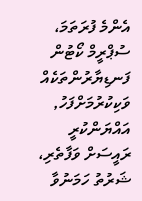އެންމެ ފުރަތަމަ، ސުޕްރީމް ކޯޓުން ފަނޑިޔާރުންތަކެއް ވަކިކުރުމަށްފަހު, އައްޔަންކުރީ ރައީސަށް ވަފާތެރި، ޝަރުތު ހަމަނުވާ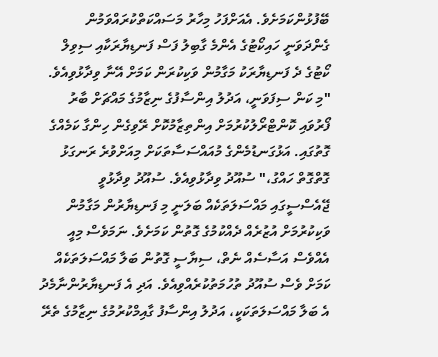ބޭފުޅުންކަމަށެވެ. އެއަށްފަހު މިހާރު މަސައްކަތްކުރައްވަމުން ގެންދަވަނީ ހައިކޯޓުގެ އެންމެ ގާބިލު ފަސް ފަނޑިޔާރަކާއި ސިވިލް ކޯޓުގެ ދެ ފަނޑިޔާރަކު މަގާމުން ވަކިކުރަން ކަމަށް އޭނާ ވިދާޅުވިއެވެ. "މި ކަން ސިފަވަނީ، އަދުލު އިންސާފުގެ ނިޒާމުގެ މައްޗަށް ބާރު ފޯރުވައި ކޮންޓްރޯލުކުރުމަށް އިންތިޒާމުކޮށް ރޭވިގެން ހިންގާ ކަމެއްގެ ގޮތުގައި. އަޅުގަނޑުމެންގެ މުއައްސަސާތަކަށް މިއަށްވުރެ ރަނގަޅު ގޮތްގޮތް ހައްގު،" ސުއޫދު ވިދާޅުވިއެވެ. ސުއޫދު ވިދާޅުވީ ޖޭއެސްސީގައި މައްސަލަތަކެއް ބަލަނީ މި ފަނޑިޔާރުން މަގާމުން ވަކިކުރުމަށް އުޒުރެއް ދެއްކުމުގެ ގޮތުން ކަމަށެވެ. ނަމަވެސް މިއީ އެއްވެސް އަސާސެއް ނެތް، ސިޔާސީ ގޮތުން ބަލާ މައްސަލަތަކެއް ކަމަށް ވެސް ސުއޫދު ތުހުމަތުކުރެއްވިއެވެ. އަދި އެ ފަނޑިޔާރުންނާމެދު އެ ބަލާ މައްސަލަތަކަކީ، އަދުލު އިންސާފު ގާއިމްކުރުމުގެ ނިޒާމުގެ ތެރޭ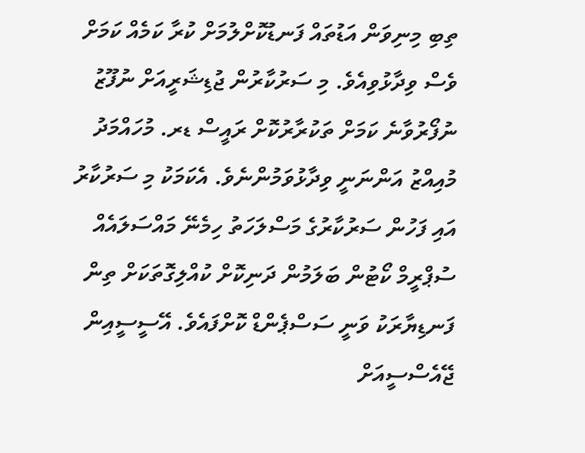ތިބި މިނިވަން އަޑުތައް ފަނޑުކޮށްލުމަށް ކުރާ ކަމެއް ކަމަށް ވެސް ވިދާޅުވިއެވެ. މި ސަރުކާރުން ޖުޑިޝަރީއަށް ނުފޫޒު ނުފޯރުވާނެ ކަމަށް ތަކުރާރުކޮށް ރައީސް ޑރ. މުހައްމަދު މުއިއްޒު އަންނަނީ ވިދާޅުވަމުންނެވެ. އެކަމަކު މި ސަރުކާރު އައި ފަހުން ސަރުކާރުގެ މަސްލަހަތު ހިމެނޭ މައްސަލައެއް ސުޕްރީމް ކޯޓުން ބަލަމުން ދަނިކޮށް ކުއްލިގޮތަކަށް ތިން ފަނޑިޔާރަކު ވަނީ ސަސްޕެންޑް ކޮށްފައެވެ. އޭސީސީއިން ޖޭއެސްސީއަށް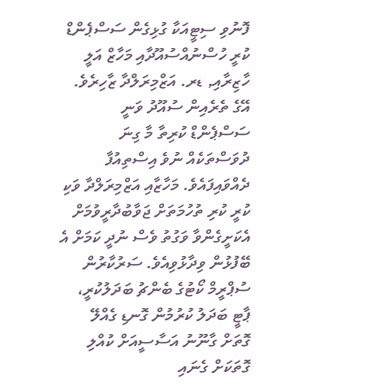ފޮނުވި ސިޓީއަކާ ގުޅިގެން ސަސްޕެންޑް ކުރީ ހުސްނުއްސުއޫދާއި މަހާޒް އަލީ ހާޒިރާއި, ޑރ. އަޒްމިރަލްދާ ޒާހިރެވެ. އޭގެ ތެރެއިން ސުއޫދު ވަނީ ސަސްޕެންޑް ކުރިތާ މާ ގިނަ ދުވަސްތަކެއް ނުވެ އިސްތިއުފާ ދެއްވައިފައެވެ. މަހާޒާއި އަޒްމިރަލްދާ ވަކި ކުރީ ކުރި ތުހުމަތަށް ޖަވާބުދާރީވުމަށް އެކަށީގެންވާ ވަގުތު ވެސް ނުދީ ކަމަށް އެ ބޭފުޅުން ވިދާޅުވިއެވެ. ސަރުކާރުން ސުޕްރީމް ކޯޓުގެ ބެންޗު ބަދަލުކުރީ، ޕާޓީ ބަދަލު ކުރުމުން ގޮނޑި ގެއްލޭ ގޮތަށް ގާނޫނު އަސާސީއަށް ކުއްލި ގޮތަކަށް ގެނައި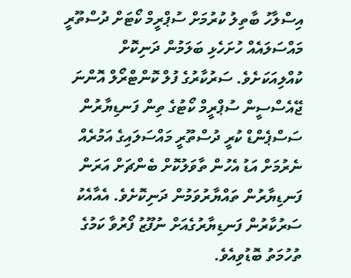އިސްލާހު ބާތިލު ކުރުމަށް ސުޕްރީމް ކޯޓަށް ދުސްތޫރީ މައްސަލައެއް ހުށަހެޅި ބަލަމުން ދަނިކޮށް ކުއްލިއަކަށެވެ. ސަރުކާރުގެ ފުލް ކޮންޓްރޯލް އޮންނަ ޖޭއެސްސީން ސުޕްރީމް ކޯޓުގެ ތިން ފަނޑިޔާރުން ސަސްޕެންޑް ކުރީ ދުސްތޫރީ މައްސަލައިގެ އަމުރެއް ނެރުމަށް އަޑު އެހުން ތާވަލުކޮށް ބެންޗަށް އަރަން ފަނޑިޔާރުން ތައްޔާރުވަމުން ދަނިކޮށެވެ. އެއާއެކު ސަރުކާރުން ފަނޑިޔާރުގެއަށް ނުފޫޒު ފޯރުވާ ކަމުގެ ތުހުމަތު ބޮޑުވިއެވެ.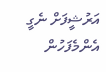އަރުޝީފަށް ނެގީ
އެންމެފަހުން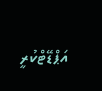އަޕްޑޭޓްކުރީ